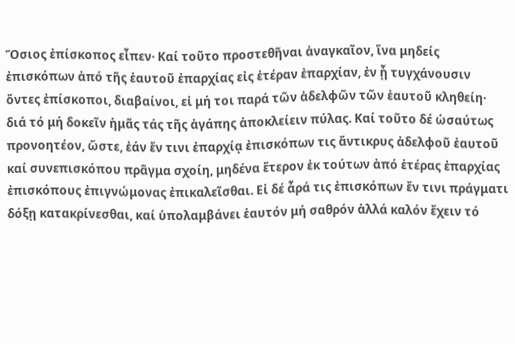Ὅσιος ἐπίσκοπος εἶπεν· Καί τοῦτο προστεθῆναι ἀναγκαῖον, ἵνα μηδείς ἐπισκόπων ἀπό τῆς ἑαυτοῦ ἐπαρχίας εἰς ἑτέραν ἐπαρχίαν, ἐν ᾗ τυγχάνουσιν ὄντες ἐπίσκοποι, διαβαίνοι, εἰ μή τοι παρά τῶν ἀδελφῶν τῶν ἑαυτοῦ κληθείη· διά τό μή δοκεῖν ἡμᾶς τάς τῆς ἀγάπης ἀποκλείειν πύλας. Καί τοῦτο δέ ὡσαύτως προνοητέον, ὥστε, ἐάν ἔν τινι ἐπαρχίᾳ ἐπισκόπων τις ἄντικρυς ἀδελφοῦ ἑαυτοῦ καί συνεπισκόπου πρᾶγμα σχοίη, μηδένα ἕτερον ἐκ τούτων ἀπό ἑτέρας ἐπαρχίας ἐπισκόπους ἐπιγνώμονας ἐπικαλεῖσθαι. Εἰ δέ ἆρά τις ἐπισκόπων ἔν τινι πράγματι δόξῃ κατακρίνεσθαι, καί ὑπολαμβάνει ἑαυτόν μή σαθρόν ἀλλά καλόν ἔχειν τό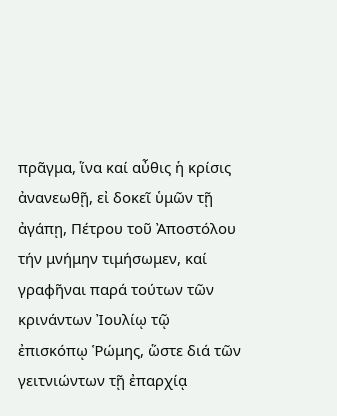πρᾶγμα, ἵνα καί αὖθις ἡ κρίσις ἀνανεωθῇ, εἰ δοκεῖ ὑμῶν τῇ ἀγάπῃ, Πέτρου τοῦ Ἀποστόλου τήν μνήμην τιμήσωμεν, καί γραφῆναι παρά τούτων τῶν κρινάντων Ἰουλίῳ τῷ ἐπισκόπῳ Ῥώμης, ὥστε διά τῶν γειτνιώντων τῇ ἐπαρχίᾳ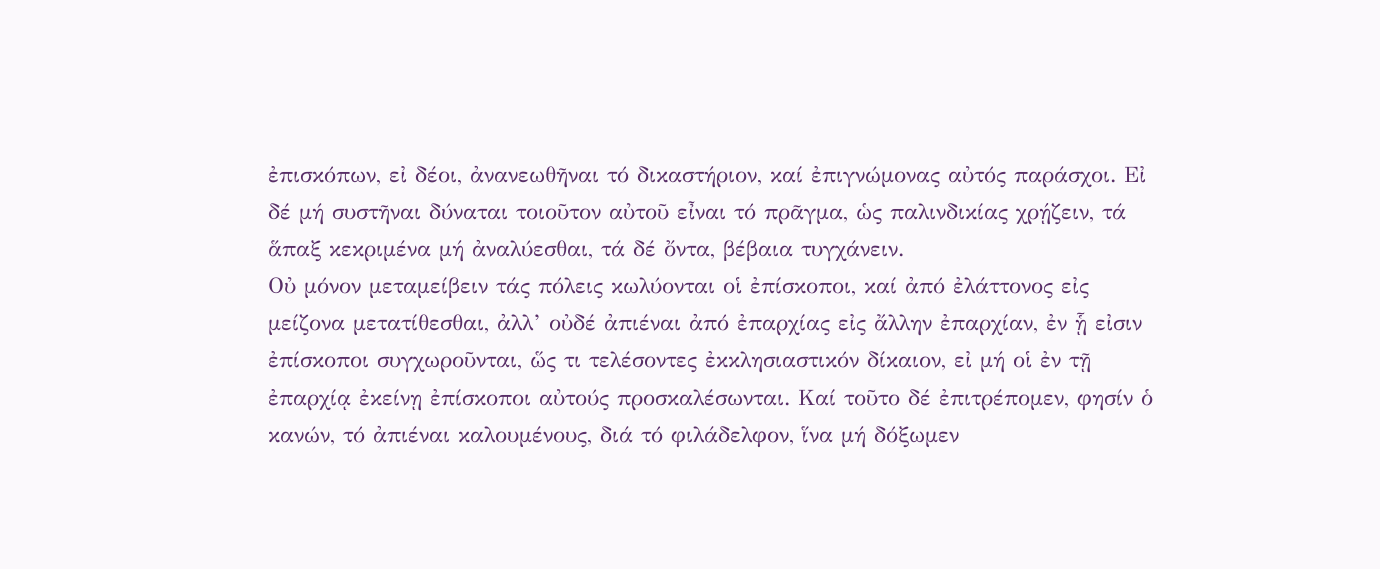ἐπισκόπων, εἰ δέοι, ἀνανεωθῆναι τό δικαστήριον, καί ἐπιγνώμονας αὐτός παράσχοι. Εἰ δέ μή συστῆναι δύναται τοιοῦτον αὐτοῦ εἶναι τό πρᾶγμα, ὡς παλινδικίας χρῄζειν, τά ἅπαξ κεκριμένα μή ἀναλύεσθαι, τά δέ ὄντα, βέβαια τυγχάνειν.
Οὐ μόνον μεταμείβειν τάς πόλεις κωλύονται οἱ ἐπίσκοποι, καί ἀπό ἐλάττονος εἰς μείζονα μετατίθεσθαι, ἀλλ’ οὐδέ ἀπιέναι ἀπό ἐπαρχίας εἰς ἄλλην ἐπαρχίαν, ἐν ᾗ εἰσιν ἐπίσκοποι συγχωροῦνται, ὥς τι τελέσοντες ἐκκλησιαστικόν δίκαιον, εἰ μή οἱ ἐν τῇ ἐπαρχίᾳ ἐκείνῃ ἐπίσκοποι αὐτούς προσκαλέσωνται. Καί τοῦτο δέ ἐπιτρέπομεν, φησίν ὁ κανών, τό ἀπιέναι καλουμένους, διά τό φιλάδελφον, ἵνα μή δόξωμεν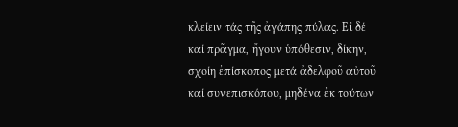κλείειν τάς τῆς ἀγάπης πύλας. Εἰ δέ καί πρᾶγμα, ἤγουν ὑπόθεσιν, δίκην, σχοίη ἐπίσκοπος μετά ἀδελφοῦ αὐτοῦ καί συνεπισκόπου, μηδένα ἐκ τούτων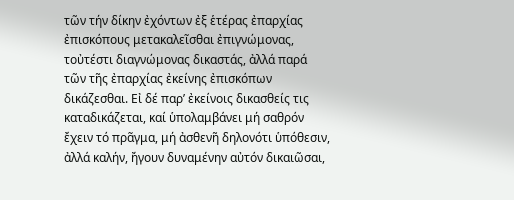τῶν τήν δίκην ἐχόντων ἐξ ἑτέρας ἐπαρχίας ἐπισκόπους μετακαλεῖσθαι ἐπιγνώμονας, τοὐτέστι διαγνώμονας δικαστάς, ἀλλά παρά τῶν τῆς ἐπαρχίας ἐκείνης ἐπισκόπων δικάζεσθαι. Εἰ δέ παρ’ ἐκείνοις δικασθείς τις καταδικάζεται, καί ὑπολαμβάνει μή σαθρόν ἔχειν τό πρᾶγμα, μή ἀσθενῆ δηλονότι ὑπόθεσιν, ἀλλά καλήν, ἤγουν δυναμένην αὐτόν δικαιῶσαι,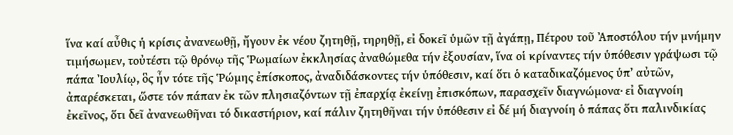ἵνα καί αὖθις ἡ κρίσις ἀνανεωθῇ, ἤγουν ἐκ νέου ζητηθῇ, τηρηθῇ, εἰ δοκεῖ ὑμῶν τῇ ἀγάπῃ, Πέτρου τοῦ Ἀποστόλου τήν μνήμην τιμήσωμεν, τοὐτέστι τῷ θρόνῳ τῆς Ῥωμαίων ἐκκλησίας ἀναθώμεθα τήν ἐξουσίαν, ἵνα οἱ κρίναντες τήν ὑπόθεσιν γράψωσι τῷ πάπα Ἰουλίῳ, ὃς ἦν τότε τῆς Ῥώμης ἐπίσκοπος, ἀναδιδάσκοντες τήν ὑπόθεσιν, καί ὅτι ὁ καταδικαζόμενος ὑπ’ αὐτῶν, ἀπαρέσκεται, ὥστε τόν πάπαν ἐκ τῶν πλησιαζόντων τῇ ἐπαρχίᾳ ἐκείνῃ ἐπισκόπων, παρασχεῖν διαγνώμονα∙ εἰ διαγνοίη ἐκεῖνος, ὅτι δεῖ ἀνανεωθῆναι τό δικαστήριον, καί πάλιν ζητηθῆναι τήν ὑπόθεσιν εἰ δέ μή διαγνοίη ὁ πάπας ὅτι παλινδικίας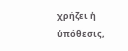χρήζει ἡ ὑπόθεσις,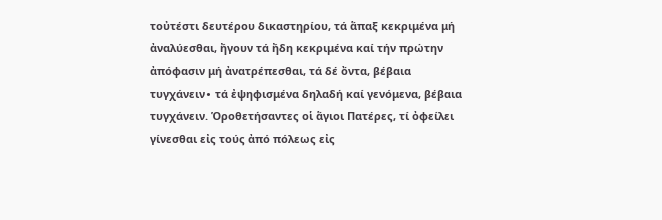τοὐτέστι δευτέρου δικαστηρίου, τά ἅπαξ κεκριμένα μή ἀναλύεσθαι, ἤγουν τά ἤδη κεκριμένα καί τήν πρώτην ἀπόφασιν μή ἀνατρέπεσθαι, τά δέ ὄντα, βέβαια τυγχάνειν∙ τά ἐψηφισμένα δηλαδή καί γενόμενα, βέβαια τυγχάνειν. Ὁροθετήσαντες οἱ ἅγιοι Πατέρες, τί ὀφείλει γίνεσθαι εἰς τούς ἀπό πόλεως εἰς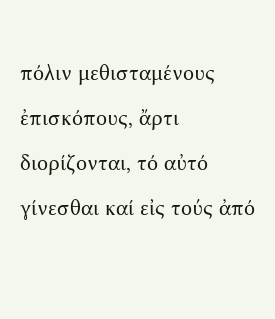πόλιν μεθισταμένους ἐπισκόπους, ἄρτι διορίζονται, τό αὐτό γίνεσθαι καί εἰς τούς ἀπό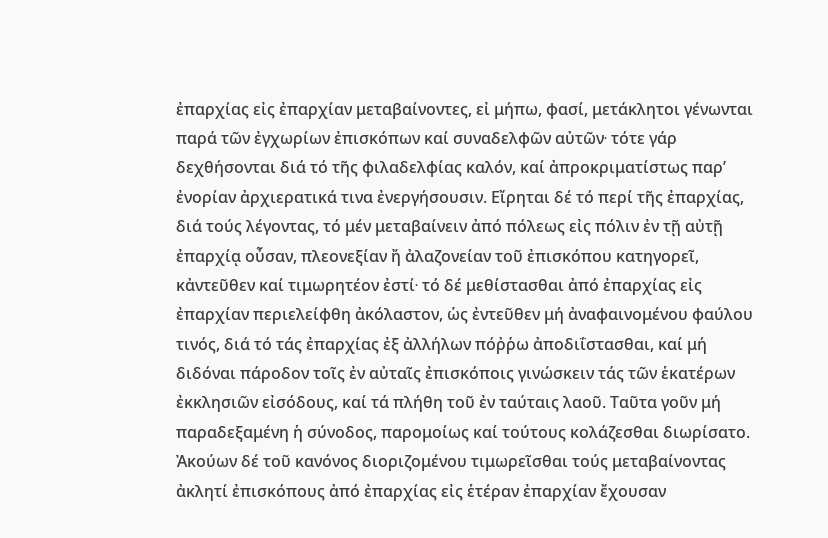ἐπαρχίας εἰς ἐπαρχίαν μεταβαίνοντες, εἰ μήπω, φασί, μετάκλητοι γένωνται παρά τῶν ἐγχωρίων ἐπισκόπων καί συναδελφῶν αὐτῶν∙ τότε γάρ δεχθήσονται διά τό τῆς φιλαδελφίας καλόν, καί ἀπροκριματίστως παρ’ ἐνορίαν ἀρχιερατικά τινα ἐνεργήσουσιν. Εἴρηται δέ τό περί τῆς ἐπαρχίας, διά τούς λέγοντας, τό μέν μεταβαίνειν ἀπό πόλεως εἰς πόλιν ἐν τῇ αὐτῇ ἐπαρχίᾳ οὖσαν, πλεονεξίαν ἤ ἀλαζονείαν τοῦ ἐπισκόπου κατηγορεῖ, κἀντεῦθεν καί τιμωρητέον ἐστί∙ τό δέ μεθίστασθαι ἀπό ἐπαρχίας εἰς ἐπαρχίαν περιελείφθη ἀκόλαστον, ὡς ἐντεῦθεν μή ἀναφαινομένου φαύλου τινός, διά τό τάς ἐπαρχίας ἐξ ἀλλήλων πόῤῥω ἀποδιΐστασθαι, καί μή διδόναι πάροδον τοῖς ἐν αὐταῖς ἐπισκόποις γινώσκειν τάς τῶν ἑκατέρων ἐκκλησιῶν εἰσόδους, καί τά πλήθη τοῦ ἐν ταύταις λαοῦ. Ταῦτα γοῦν μή παραδεξαμένη ἡ σύνοδος, παρομοίως καί τούτους κολάζεσθαι διωρίσατο. Ἀκούων δέ τοῦ κανόνος διοριζομένου τιμωρεῖσθαι τούς μεταβαίνοντας ἀκλητί ἐπισκόπους ἀπό ἐπαρχίας εἰς ἑτέραν ἐπαρχίαν ἔχουσαν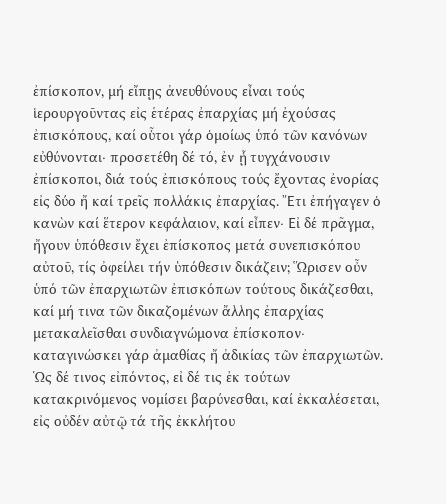ἐπίσκοπον, μή εἴπῃς ἀνευθύνους εἶναι τούς ἱερουργοῦντας εἰς ἑτέρας ἐπαρχίας μή ἐχούσας ἐπισκόπους, καί οὗτοι γάρ ὁμοίως ὑπό τῶν κανόνων εὐθύνονται∙ προσετέθη δέ τό, ἐν ᾗ τυγχάνουσιν ἐπίσκοποι, διά τούς ἐπισκόπους τούς ἔχοντας ἐνορίας εἰς δύο ἤ καί τρεῖς πολλάκις ἐπαρχίας. Ἔτι ἐπήγαγεν ὁ κανὼν καί ἕτερον κεφάλαιον, καί εἶπεν∙ Εἰ δέ πρᾶγμα, ἤγουν ὑπόθεσιν ἔχει ἐπίσκοπος μετά συνεπισκόπου αὐτοῦ, τίς ὀφείλει τήν ὑπόθεσιν δικάζειν; Ὥρισεν οὖν ὑπό τῶν ἐπαρχιωτῶν ἐπισκόπων τούτους δικάζεσθαι, καί μή τινα τῶν δικαζομένων ἄλλης ἐπαρχίας μετακαλεῖσθαι συνδιαγνώμονα ἐπίσκοπον∙ καταγινώσκει γάρ ἀμαθίας ἤ ἀδικίας τῶν ἐπαρχιωτῶν. Ὡς δέ τινος εἰπόντος, εἰ δέ τις ἐκ τούτων κατακρινόμενος νομίσει βαρύνεσθαι, καί ἐκκαλέσεται, εἰς οὐδέν αὐτῷ τά τῆς ἐκκλήτου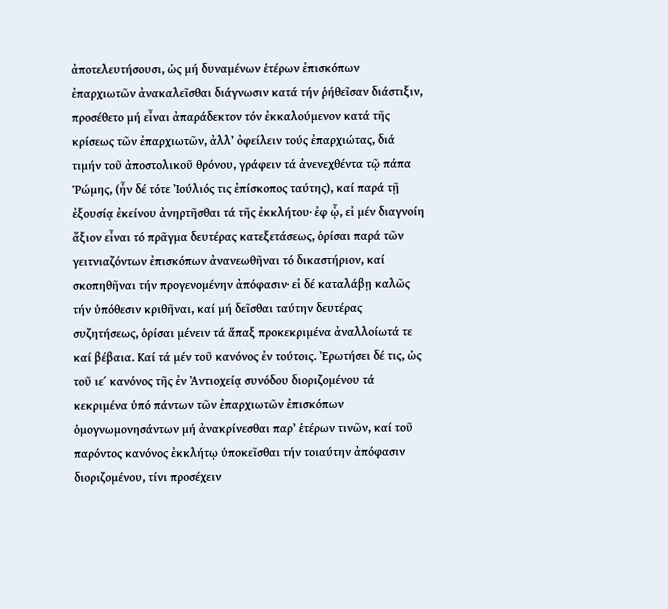ἀποτελευτήσουσι, ὡς μή δυναμένων ἑτέρων ἐπισκόπων ἐπαρχιωτῶν ἀνακαλεῖσθαι διάγνωσιν κατά τήν ῥήθεῖσαν διάστιξιν, προσέθετο μή εἶναι ἀπαράδεκτον τόν ἐκκαλούμενον κατά τῆς κρίσεως τῶν ἐπαρχιωτῶν, ἀλλ’ ὀφείλειν τούς ἐπαρχιώτας, διά τιμήν τοῦ ἀποστολικοῦ θρόνου, γράφειν τά ἀνενεχθέντα τῷ πάπα Ῥώμης, (ἦν δέ τότε Ἰούλιός τις ἐπίσκοπος ταύτης), καί παρά τῇ ἐξουσίᾳ ἐκείνου ἀνηρτῆσθαι τά τῆς ἐκκλήτου∙ ἐφ ᾧ, εἰ μέν διαγνοίη ἄξιον εἶναι τό πρᾶγμα δευτέρας κατεξετάσεως, ὁρίσαι παρά τῶν γειτνιαζόντων ἐπισκόπων ἀνανεωθῆναι τό δικαστήριον, καί σκοπηθῆναι τήν προγενομένην ἀπόφασιν∙ εἰ δέ καταλάβῃ καλῶς τήν ὑπόθεσιν κριθῆναι, καί μή δεῖσθαι ταύτην δευτέρας συζητήσεως, ὁρίσαι μένειν τά ἅπαξ προκεκριμένα ἀναλλοίωτά τε καί βέβαια. Καί τά μέν τοῦ κανόνος ἐν τούτοις. Ἐρωτήσει δέ τις, ὡς τοῦ ιε΄ κανόνος τῆς ἐν Ἀντιοχείᾳ συνόδου διοριζομένου τά κεκριμένα ὑπό πάντων τῶν ἐπαρχιωτῶν ἐπισκόπων ὁμογνωμονησάντων μή ἀνακρίνεσθαι παρ’ ἑτέρων τινῶν, καί τοῦ παρόντος κανόνος ἐκκλήτῳ ὑποκεῖσθαι τήν τοιαύτην ἀπόφασιν διοριζομένου, τίνι προσέχειν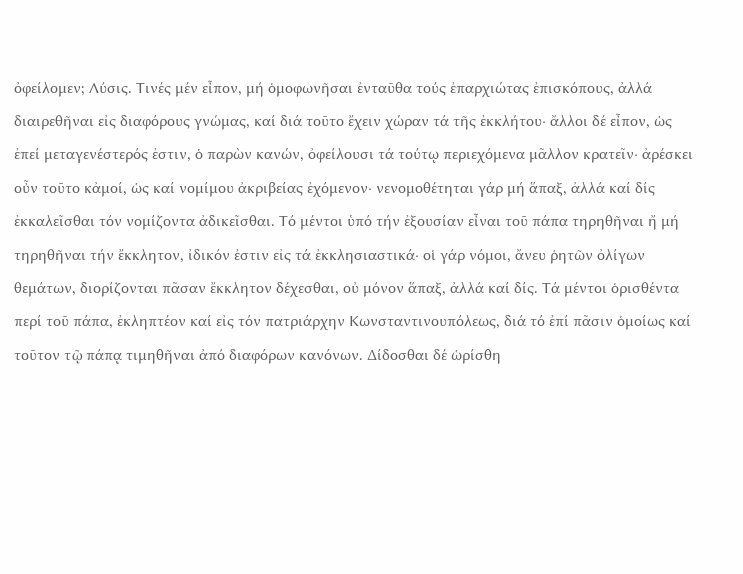ὀφείλομεν; Λύσις. Τινές μέν εἶπον, μή ὁμοφωνῆσαι ἐνταῦθα τούς ἐπαρχιώτας ἐπισκόπους, ἀλλά διαιρεθῆναι εἰς διαφόρους γνώμας, καί διά τοῦτο ἔχειν χώραν τά τῆς ἐκκλήτου∙ ἄλλοι δέ εἶπον, ὡς ἐπεί μεταγενέστερός ἐστιν, ὁ παρὼν κανών, ὀφείλουσι τά τούτῳ περιεχόμενα μᾶλλον κρατεῖν∙ ἀρέσκει οὖν τοῦτο κἀμοί, ὡς καί νομίμου ἀκριβείας ἐχόμενον∙ νενομοθέτηται γάρ μή ἅπαξ, ἀλλά καί δίς ἐκκαλεῖσθαι τόν νομίζοντα ἀδικεῖσθαι. Τό μέντοι ὑπό τήν ἐξουσίαν εἶναι τοῦ πάπα τηρηθῆναι ἤ μή τηρηθῆναι τήν ἔκκλητον, ἰδικόν ἐστιν εἰς τά ἐκκλησιαστικά∙ οἱ γάρ νόμοι, ἄνευ ῥητῶν ὀλίγων θεμάτων, διορίζονται πᾶσαν ἔκκλητον δέχεσθαι, οὐ μόνον ἅπαξ, ἀλλά καί δίς. Τά μέντοι ὁρισθέντα περί τοῦ πάπα, ἐκληπτέον καί εἰς τόν πατριάρχην Κωνσταντινουπόλεως, διά τό ἐπί πᾶσιν ὁμοίως καί τοῦτον τῷ πάπᾳ τιμηθῆναι ἀπό διαφόρων κανόνων. Δίδοσθαι δέ ὡρίσθη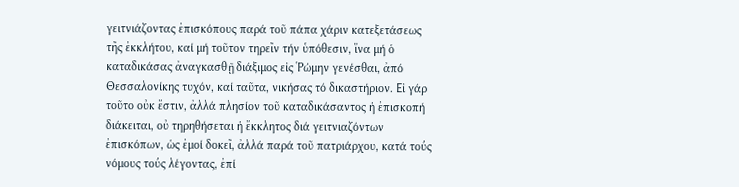γειτνιάζοντας ἐπισκόπους παρά τοῦ πάπα χάριν κατεξετάσεως τῆς ἐκκλήτου, καί μή τοῦτον τηρεῖν τήν ὑπόθεσιν, ἵνα μή ὁ καταδικάσας ἀναγκασθῇ διάξιμος εἰς Ῥώμην γενέσθαι, ἀπό Θεσσαλονίκης τυχόν, καί ταῦτα, νικήσας τό δικαστήριον. Εἰ γάρ τοῦτο οὐκ ἔστιν, ἀλλά πλησίον τοῦ καταδικάσαντος ἡ ἐπισκοπή διάκειται, οὐ τηρηθήσεται ἡ ἔκκλητος διά γειτνιαζόντων ἐπισκόπων, ὡς ἐμοί δοκεῖ, ἀλλά παρά τοῦ πατριάρχου, κατά τούς νόμους τούς λέγοντας, ἐπί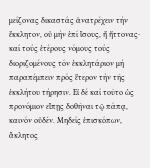μείζονας δικαστάς ἀνατρέχειν τήν ἔκκλητον, οὐ μήν ἐπί ἴσους, ἤ ἥττονας∙ καί τούς ἑτέρους νόμους τούς διοριζομένους τόν ἐκκλητάριον μή παραπέμπειν πρός ἕτερον τήν τῆς ἐκκλήτου τήρησιν. Εἰ δέ καί τοῦτο ὡς προνόμιον εἴπῃς δοθῆναι τῷ πάπᾳ, καινόν οὐδέν. Μηδείς ἐπισκόπων, ἄκλητος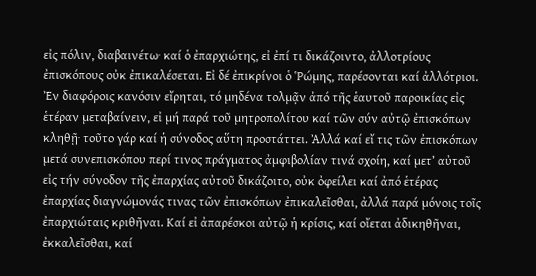εἰς πόλιν, διαβαινέτω∙ καί ὁ ἐπαρχιώτης, εἰ ἐπί τι δικάζοιντο, ἀλλοτρίους ἐπισκόπους οὐκ ἐπικαλέσεται. Εἰ δέ ἐπικρίνοι ὁ Ῥώμης, παρέσονται καί ἀλλότριοι. Ἐν διαφόροις κανόσιν εἴρηται, τό μηδένα τολμᾷν ἀπό τῆς ἑαυτοῦ παροικίας εἰς ἑτέραν μεταβαίνειν, εἰ μή παρά τοῦ μητροπολίτου καί τῶν σύν αὐτῷ ἐπισκόπων κληθῇ∙ τοῦτο γάρ καί ἡ σύνοδος αὕτη προστάττει. Ἀλλά καί εἴ τις τῶν ἐπισκόπων μετά συνεπισκόπου περί τινος πράγματος ἀμφιβολίαν τινά σχοίη, καί μετ’ αὐτοῦ εἰς τήν σύνοδον τῆς ἐπαρχίας αὐτοῦ δικάζοιτο, οὐκ ὀφείλει καί ἀπό ἑτέρας ἐπαρχίας διαγνώμονάς τινας τῶν ἐπισκόπων ἐπικαλεῖσθαι, ἀλλά παρά μόνοις τοῖς ἐπαρχιώταις κριθῆναι. Καί εἰ ἀπαρέσκοι αὐτῷ ἡ κρίσις, καί οἴεται ἀδικηθῆναι, ἐκκαλεῖσθαι, καί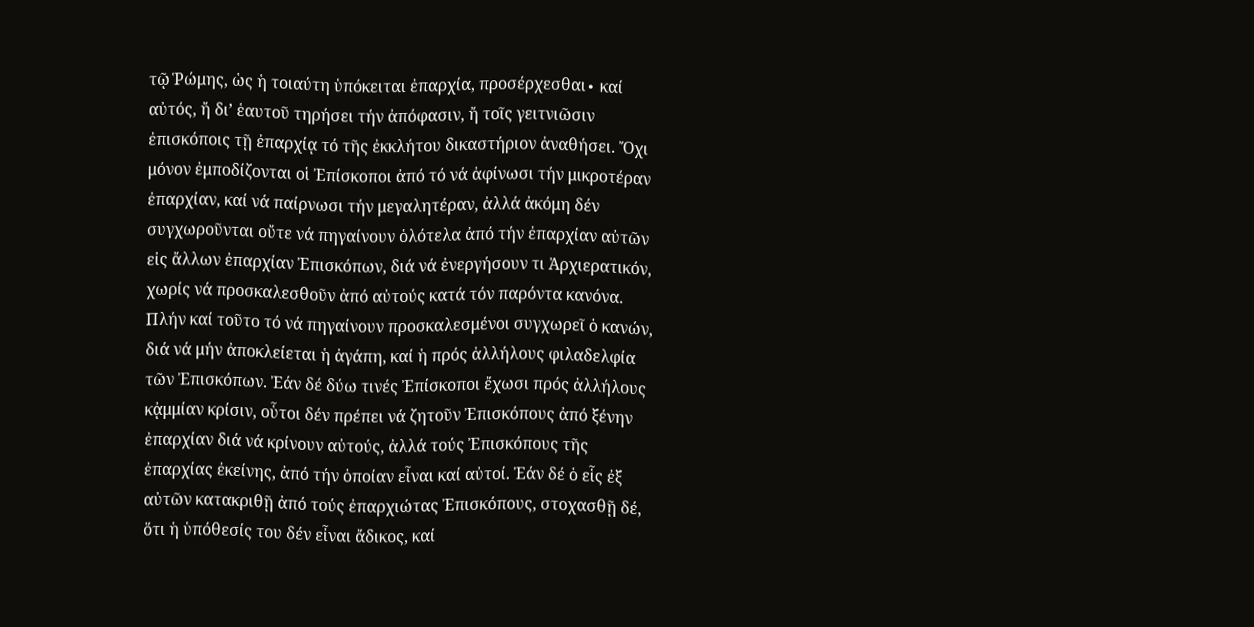τῷ Ῥώμης, ὡς ἡ τοιαύτη ὑπόκειται ἐπαρχία, προσέρχεσθαι∙ καί αὐτός, ἤ δι’ ἑαυτοῦ τηρήσει τήν ἀπόφασιν, ἤ τοῖς γειτνιῶσιν ἐπισκόποις τῇ ἐπαρχίᾳ τό τῆς ἐκκλήτου δικαστήριον ἀναθήσει. Ὄχι μόνον ἐμποδίζονται οἱ Ἐπίσκοποι ἀπό τό νά ἀφίνωσι τήν μικροτέραν ἐπαρχίαν, καί νά παίρνωσι τήν μεγαλητέραν, ἀλλά ἀκόμη δέν συγχωροῦνται οὔτε νά πηγαίνουν ὁλότελα ἀπό τήν ἐπαρχίαν αὐτῶν εἰς ἄλλων ἐπαρχίαν Ἐπισκόπων, διά νά ἐνεργήσουν τι Ἀρχιερατικόν, χωρίς νά προσκαλεσθοῦν ἀπό αὐτούς κατά τόν παρόντα κανόνα. Πλήν καί τοῦτο τό νά πηγαίνουν προσκαλεσμένοι συγχωρεῖ ὁ κανών, διά νά μήν ἀποκλείεται ἡ ἀγάπη, καί ἡ πρός ἀλλήλους φιλαδελφία τῶν Ἐπισκόπων. Ἐάν δέ δύω τινές Ἐπίσκοποι ἔχωσι πρός ἀλλήλους κᾀμμίαν κρίσιν, οὗτοι δέν πρέπει νά ζητοῦν Ἐπισκόπους ἀπό ξένην ἐπαρχίαν διά νά κρίνουν αὐτούς, ἀλλά τούς Ἐπισκόπους τῆς ἐπαρχίας ἐκείνης, ἀπό τήν ὁποίαν εἶναι καί αὐτοί. Ἐάν δέ ὁ εἷς ἐξ αὐτῶν κατακριθῇ ἀπό τούς ἐπαρχιώτας Ἐπισκόπους, στοχασθῇ δέ, ὅτι ἡ ὑπόθεσίς του δέν εἶναι ἄδικος, καί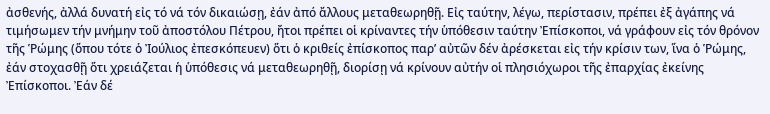ἀσθενής, ἀλλά δυνατή εἰς τό νά τόν δικαιώσῃ, ἐάν ἀπό ἄλλους μεταθεωρηθῇ. Εἰς ταύτην, λέγω, περίστασιν, πρέπει ἐξ ἀγάπης νά τιμήσωμεν τήν μνήμην τοῦ ἀποστόλου Πέτρου, ἤτοι πρέπει οἱ κρίναντες τήν ὑπόθεσιν ταύτην Ἐπίσκοποι, νά γράφουν εἰς τόν θρόνον τῆς Ῥώμης (ὅπου τότε ὁ Ἰούλιος ἐπεσκόπευεν) ὅτι ὁ κριθείς ἐπίσκοπος παρ’ αὐτῶν δέν ἀρέσκεται εἰς τήν κρίσιν των, ἵνα ὁ Ῥώμης, ἐάν στοχασθῇ ὅτι χρειάζεται ἡ ὑπόθεσις νά μεταθεωρηθῇ, διορίσῃ νά κρίνουν αὐτήν οἱ πλησιόχωροι τῆς ἐπαρχίας ἐκείνης Ἐπίσκοποι. Ἐάν δέ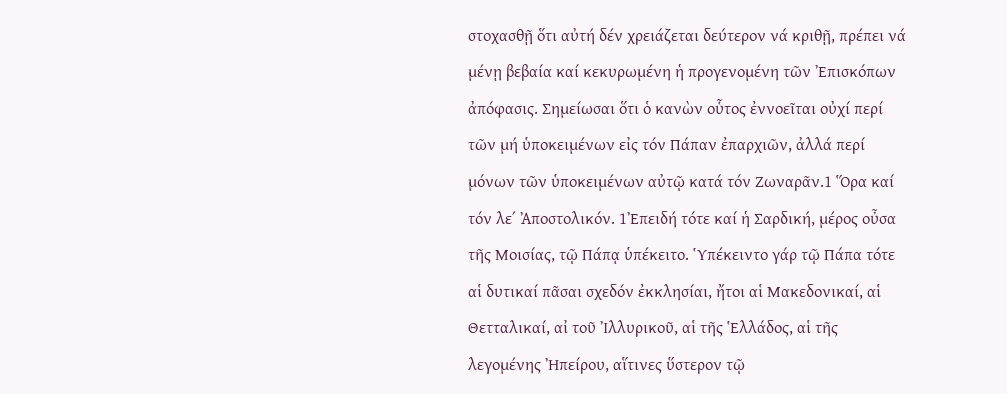στοχασθῇ ὅτι αὐτή δέν χρειάζεται δεύτερον νά κριθῇ, πρέπει νά μένῃ βεβαία καί κεκυρωμένη ἡ προγενομένη τῶν Ἐπισκόπων ἀπόφασις. Σημείωσαι ὅτι ὁ κανὼν οὗτος ἐννοεῖται οὐχί περί τῶν μή ὑποκειμένων εἰς τόν Πάπαν ἐπαρχιῶν, ἀλλά περί μόνων τῶν ὑποκειμένων αὐτῷ κατά τόν Ζωναρᾶν.1 Ὅρα καί τόν λε΄ Ἀποστολικόν. 1Ἐπειδή τότε καί ἡ Σαρδική, μέρος οὖσα τῆς Μοισίας, τῷ Πάπᾳ ὑπέκειτο. Ὑπέκειντο γάρ τῷ Πάπα τότε αἱ δυτικαί πᾶσαι σχεδόν ἐκκλησίαι, ἤτοι αἱ Μακεδονικαί, αἱ Θετταλικαί, αἰ τοῦ Ἰλλυρικοῦ, αἱ τῆς Ἑλλάδος, αἱ τῆς λεγομένης Ἠπείρου, αἵτινες ὕστερον τῷ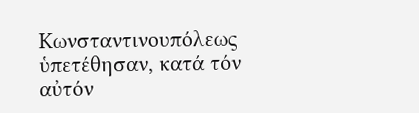Κωνσταντινουπόλεως ὑπετέθησαν, κατά τόν αὐτόν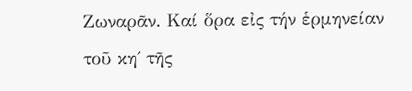Ζωναρᾶν. Καί ὅρα εἰς τήν ἑρμηνείαν τοῦ κη΄ τῆς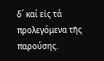δ΄ καί εἰς τά προλεγόμενα τῆς παρούσης.